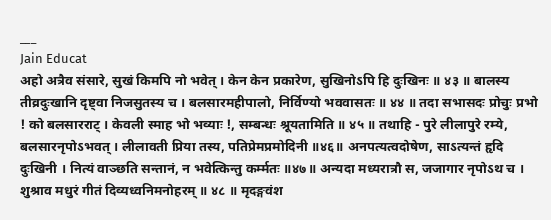___
Jain Educat
अहो अत्रैव संसारे, सुखं किमपि नो भवेत् । केन केन प्रकारेण, सुखिनोऽपि हि दुःखिनः ॥ ४३ ॥ बालस्य तीव्रदुःखानि दृष्ट्वा निजसुतस्य च । बलसारमहीपालो, निर्विण्यो भववासतः ॥ ४४ ॥ तदा सभासदः प्रोचुः प्रभो ! को बलसारराट् । केवली स्माह भो भव्याः !, सम्बन्धः श्रूयतामिति ॥ ४५ ॥ तथाहि - पुरे लीलापुरे रम्ये, बलसारनृपोऽभवत् । लीलावती प्रिया तस्य, पतिप्रेमप्रमोदिनी ॥४६॥ अनपत्यत्वदोषेण, साऽत्यन्तं हृदि दुःखिनी । नित्यं वाञ्छति सन्तानं, न भवेत्किन्तु कर्म्मतः ॥४७॥ अन्यदा मध्यरात्रौ स, जजागार नृपोऽथ च । शुश्राव मधुरं गीतं दिव्यध्वनिमनोहरम् ॥ ४८ ॥ मृदङ्गवंश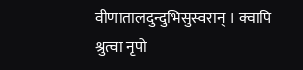वीणातालदुन्दुभिसुस्वरान् । क्वापि श्रुत्वा नृपो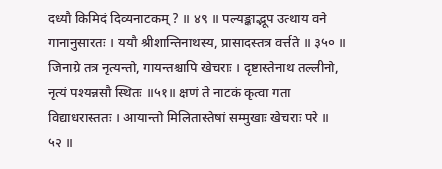दध्यौ किमिदं दिव्यनाटकम् ? ॥ ४९ ॥ पल्यङ्काद्भूप उत्थाय वने गानानुसारतः । ययौ श्रीशान्तिनाथस्य, प्रासादस्तत्र वर्त्तते ॥ ३५० ॥ जिनाग्रे तत्र नृत्यन्तो, गायन्तश्चापि खेचराः । दृष्टास्तेनाथ तल्लीनो, नृत्यं पश्यन्नसौ स्थितः ॥५१॥ क्षणं ते नाटकं कृत्वा गता विद्याधरास्ततः । आयान्तो मिलितास्तेषां सम्मुखाः खेचराः परे ॥ ५२ ॥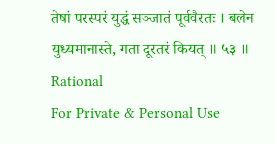तेषां परस्परं युद्धं सञ्जातं पूर्ववैरतः । बलेन युध्यमानास्ते, गता दूरतरं कियत् ॥ ५३ ॥
Rational
For Private & Personal Use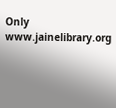Only
www.jainelibrary.org